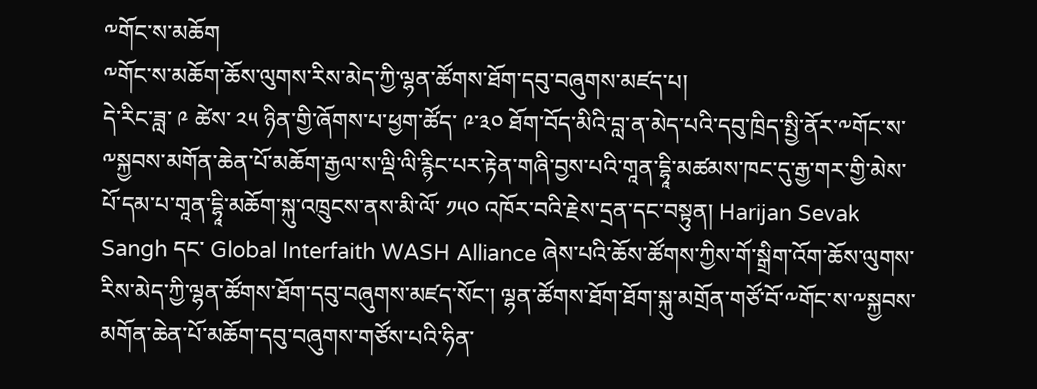༸གོང་ས་མཆོག
༸གོང་ས་མཆོག་ཆོས་ལུགས་རིས་མེད་ཀྱི་ལྷན་ཚོགས་ཐོག་དབུ་བཞུགས་མཛད་པ།
དེ་རིང་ཟླ་ ༩ ཚེས་ ༢༥ ཉིན་གྱི་ཞོགས་པ་ཕྱག་ཚོད་ ༩་༣༠ ཐོག་བོད་མིའི་བླ་ན་མེད་པའི་དབུ་ཁྲིད་སྤྱི་ནོར་༸གོང་ས་༸སྐྱབས་མགོན་ཆེན་པོ་མཆོག་རྒྱལ་ས་ལྡི་ལི་རྙིང་པར་རྟེན་གཞི་བྱས་པའི་གཱན་དྷཱི་མཚམས་ཁང་དུ་རྒྱ་གར་གྱི་མེས་པོ་དམ་པ་གཱན་དྷཱི་མཆོག་སྐུ་འཁྲུངས་ནས་མི་ལོ་ ༡༥༠ འཁོར་བའི་རྗེས་དྲན་དང་བསྟུན། Harijan Sevak Sangh དང་ Global Interfaith WASH Alliance ཞེས་པའི་ཆོས་ཚོགས་ཀྱིས་གོ་སྒྲིག་འོག་ཆོས་ལུགས་རིས་མེད་ཀྱི་ལྷན་ཚོགས་ཐོག་དབུ་བཞུགས་མཛད་སོང་། ལྷན་ཚོགས་ཐོག་ཐོག་སྐུ་མགྲོན་གཙོ་བོ་༸གོང་ས་༸སྐྱབས་མགོན་ཆེན་པོ་མཆོག་དབུ་བཞུགས་གཙོས་པའི་ཧིན་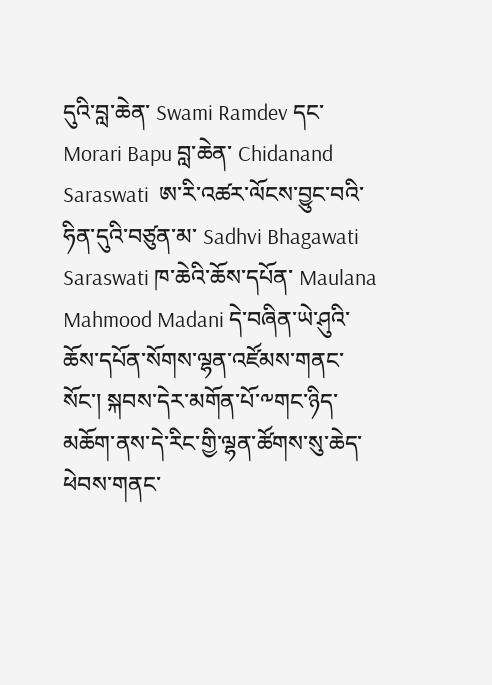དུའི་བླ་ཆེན་ Swami Ramdev དང་ Morari Bapu བླ་ཆེན་ Chidanand Saraswati  ཨ་རི་འཚར་ལོངས་བྱུང་བའི་ཧིན་དུའི་བཙུན་མ་ Sadhvi Bhagawati Saraswati ཁ་ཆེའི་ཆོས་དཔོན་ Maulana Mahmood Madani དེ་བཞིན་ཡེ་ཤུའི་ཆོས་དཔོན་སོགས་ལྷན་འཛོམས་གནང་སོང་། སྐབས་དེར་མགོན་པོ་༸གང་ཉིད་མཆོག་ནས་དེ་རིང་གྱི་ལྷན་ཚོགས་སུ་ཆེད་ཕེབས་གནང་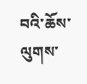བའི་ཆོས་ལུགས་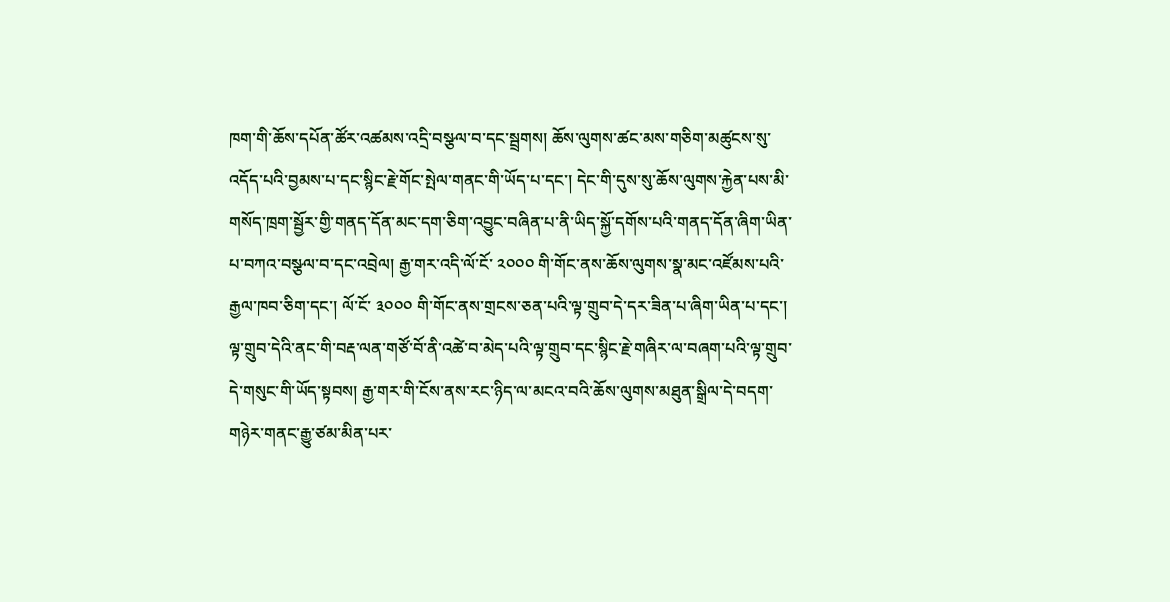ཁག་གི་ཆོས་དཔོན་ཚོར་འཚམས་འདྲི་བསྩལ་བ་དང་སྦྲགས། ཆོས་ལུགས་ཚང་མས་གཅིག་མཚུངས་སུ་འདོད་པའི་བྱམས་པ་དང་སྙིང་རྗེ་གོང་སྤེལ་གནང་གི་ཡོད་པ་དང་། དེང་གི་དུས་སུ་ཆོས་ལུགས་རྐྱེན་པས་མི་གསོད་ཁྲག་སྦྱོར་གྱི་གནད་དོན་མང་དག་ཅིག་འབྱུང་བཞིན་པ་ནི་ཡིད་སྐྱོ་དགོས་པའི་གནད་དོན་ཞིག་ཡིན་པ་བཀའ་བསྩལ་བ་དང་འབྲེལ། རྒྱ་གར་འདི་ལོ་ངོ་ ༢༠༠༠ གི་གོང་ནས་ཆོས་ལུགས་སྣ་མང་འཛོམས་པའི་རྒྱལ་ཁབ་ཅིག་དང་། ལོ་ངོ་ ༣༠༠༠ གི་གོང་ནས་གྲངས་ཅན་པའི་ལྟ་གྲུབ་དེ་དར་ཟིན་པ་ཞིག་ཡིན་པ་དང་། ལྟ་གྲུབ་དེའི་ནང་གི་བརྡ་ལན་གཙོ་བོ་ནི་འཚེ་བ་མེད་པའི་ལྟ་གྲུབ་དང་སྙིང་རྗེ་གཞིར་ལ་བཞག་པའི་ལྟ་གྲུབ་དེ་གསུང་གི་ཡོད་སྟབས། རྒྱ་གར་གི་ངོས་ནས་རང་ཉིད་ལ་མངའ་བའི་ཆོས་ལུགས་མཐུན་སྒྲིལ་དེ་བདག་གཉེར་གནང་རྒྱུ་ཙམ་མིན་པར་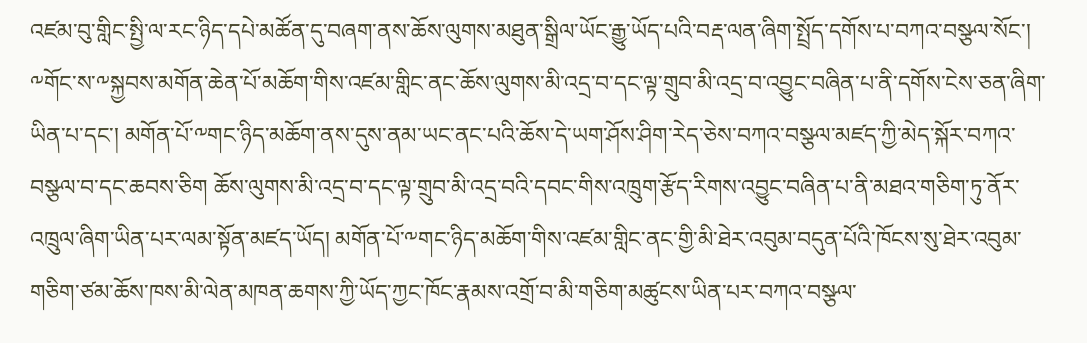འཛམ་བུ་གླིང་སྤྱི་ལ་རང་ཉིད་དཔེ་མཚོན་དུ་བཞག་ནས་ཆོས་ལུགས་མཐུན་སྒྲིལ་ཡོང་རྒྱུ་ཡོད་པའི་བརྡ་ལན་ཞིག་སྤྲོད་དགོས་པ་བཀའ་བསྩལ་སོང་། ༸གོང་ས་༸སྐྱབས་མགོན་ཆེན་པོ་མཆོག་གིས་འཛམ་གླིང་ནང་ཆོས་ལུགས་མི་འདྲ་བ་དང་ལྟ་གྲུབ་མི་འདྲ་བ་འབྱུང་བཞིན་པ་ནི་དགོས་ངེས་ཅན་ཞིག་ཡིན་པ་དང་། མགོན་པོ་༸གང་ཉིད་མཆོག་ནས་དུས་ནམ་ཡང་ནང་པའི་ཆོས་དེ་ཡག་ཤོས་ཤིག་རེད་ཅེས་བཀའ་བསྩལ་མཛད་ཀྱི་མེད་སྐོར་བཀའ་བསྩལ་བ་དང་ཆབས་ཅིག ཆོས་ལུགས་མི་འདྲ་བ་དང་ལྟ་གྲུབ་མི་འདྲ་བའི་དབང་གིས་འཁྲུག་རྩོད་རིགས་འབྱུང་བཞིན་པ་ནི་མཐའ་གཅིག་ཏུ་ནོར་འཁྲུལ་ཞིག་ཡིན་པར་ལམ་སྟོན་མཛད་ཡོད། མགོན་པོ་༸གང་ཉིད་མཆོག་གིས་འཛམ་གླིང་ནང་གྱི་མི་ཐེར་འབུམ་བདུན་པོའི་ཁོངས་སུ་ཐེར་འབུམ་གཅིག་ཙམ་ཆོས་ཁས་མི་ལེན་མཁན་ཆགས་ཀྱི་ཡོད་ཀྱང་ཁོང་རྣམས་འགྲོ་བ་མི་གཅིག་མཚུངས་ཡིན་པར་བཀའ་བསྩལ་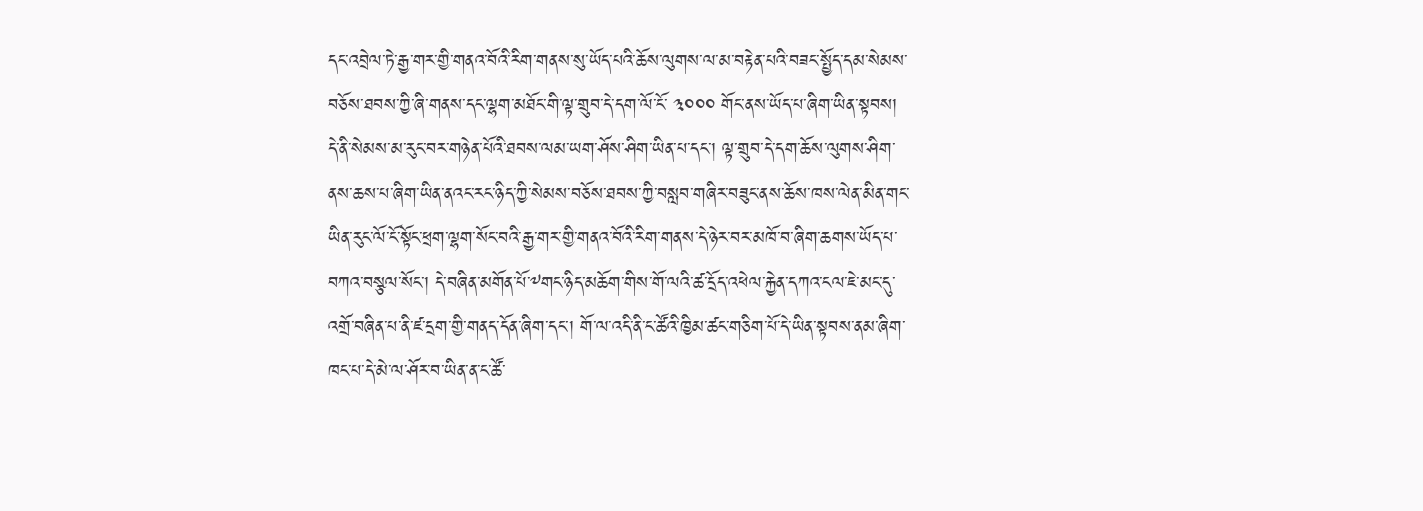དང་འབྲེལ་ཏེ་རྒྱ་གར་གྱི་གནའ་བོའི་རིག་གནས་སུ་ཡོད་པའི་ཆོས་ལུགས་ལ་མ་བརྟེན་པའི་བཟང་སྤྱོད་དམ་སེམས་བཅོས་ཐབས་ཀྱི་ཞི་གནས་དང་ལྷག་མཐོང་གི་ལྟ་གྲུབ་དེ་དག་ལོ་ངོ་ ༣༠༠༠ གོང་ནས་ཡོད་པ་ཞིག་ཡིན་སྟབས། དེ་ནི་སེམས་མ་རུང་བར་གཉེན་པོའི་ཐབས་ལམ་ཡག་ཤོས་ཤིག་ཡིན་པ་དང་། ལྟ་གྲུབ་དེ་དག་ཆོས་ལུགས་ཤིག་ནས་ཆས་པ་ཞིག་ཡིན་ནའང་རང་ཉིད་ཀྱི་སེམས་བཅོས་ཐབས་ཀྱི་བསླབ་གཞིར་བཟུང་ནས་ཆོས་ཁས་ལེན་མིན་གང་ཡིན་རུང་ལོ་ངོ་སྟོང་ཕྲག་ལྷག་སོང་བའི་རྒྱ་གར་གྱི་གནའ་བོའི་རིག་གནས་དེ་ཉེར་བར་མཁོ་བ་ཞིག་ཆགས་ཡོད་པ་བཀའ་བསྩལ་སོང་། དེ་བཞིན་མགོན་པོ་༸གང་ཉིད་མཆོག་གིས་གོ་ལའི་ཚ་དྲོད་འཕེལ་རྐྱེན་དཀའ་ངལ་ཇེ་མང་དུ་འགྲོ་བཞིན་པ་ནི་ཛ་དྲག་གྱི་གནད་དོན་ཞིག་དང་། གོ་ལ་འདི་ནི་ང་ཚོའི་ཁྱིམ་ཚང་གཅིག་པོ་དེ་ཡིན་སྟབས་ནམ་ཞིག་ཁང་པ་དེ་མེ་ལ་ཤོར་བ་ཡིན་ན་ང་ཚོ་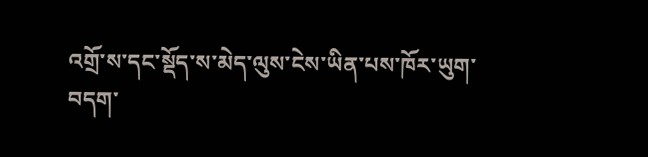འགྲོ་ས་དང་སྡོད་ས་མེད་ལུས་ངེས་ཡིན་པས་ཁོར་ཡུག་བདག་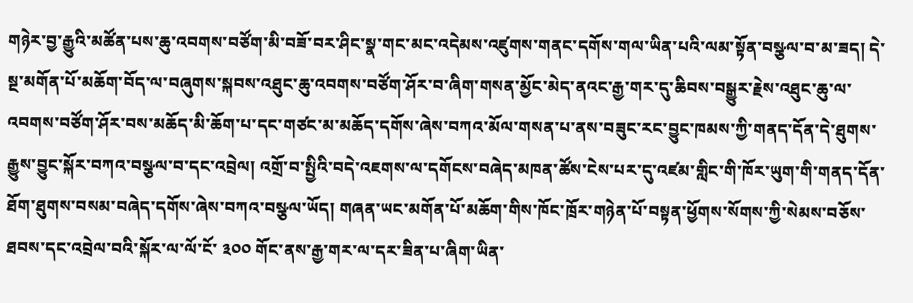གཉེར་བྱ་རྒྱུའི་མཚོན་པས་ཆུ་འབགས་བཙོག་མི་བཟོ་བར་ཤིང་སྣ་གང་མང་འདེམས་འཛུགས་གནང་དགོས་གལ་ཡིན་པའི་ལམ་སྟོན་བསྩལ་བ་མ་ཟད། དེ་སྔ་མགོན་པོ་མཆོག་བོད་ལ་བཞུགས་སྐབས་འཐུང་ཆུ་འབགས་བཙོག་ཤོར་བ་ཞིག་གསན་མྱོང་མེད་ནའང་རྒྱ་གར་དུ་ཆིབས་བསྒྱུར་རྗེས་འཐུང་ཆུ་ལ་འབགས་བཙོག་ཤོར་བས་མཆོད་མི་ཆོག་པ་དང་གཙང་མ་མཆོད་དགོས་ཞེས་བཀའ་མོལ་གསན་པ་ནས་བཟུང་རང་བྱུང་ཁམས་ཀྱི་གནད་དོན་དེ་ཐུགས་རྒྱུས་བྱུང་སྐོར་བཀའ་བསྩལ་བ་དང་འབྲེལ། འགྲོ་བ་སྤྱིའི་བདེ་འཇགས་ལ་དགོངས་བཞེད་མཁན་ཚོས་ངེས་པར་དུ་འཛམ་གླིང་གི་ཁོར་ཡུག་གི་གནད་དོན་ཐོག་ཐུགས་བསམ་བཞེད་དགོས་ཞེས་བཀའ་བསྩལ་ཡོད། གཞན་ཡང་མགོན་པོ་མཆོག་གིས་ཁོང་ཁྲོར་གཉེན་པོ་བསྟན་ཕྱོགས་སོགས་ཀྱི་སེམས་བཅོས་ཐབས་དང་འབྲེལ་བའི་སྐོར་ལ་ལོ་ངོ་ ༣༠༠ གོང་ནས་རྒྱ་གར་ལ་དར་ཟིན་པ་ཞིག་ཡིན་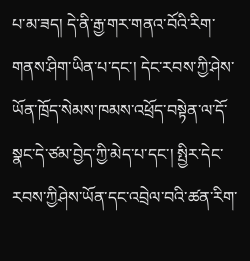པ་མ་ཟད། དེ་ནི་རྒྱ་གར་གནའ་བོའི་རིག་གནས་ཤིག་ཡིན་པ་དང་། དེང་རབས་ཀྱི་ཤེས་ཡོན་ཁྲོད་སེམས་ཁམས་འཕྲོད་བསྟེན་ལ་དོ་སྣང་དེ་ཙམ་བྱེད་ཀྱི་མེད་པ་དང་། སྤྱིར་དེང་རབས་ཀྱིཤེས་ཡོན་དང་འབྲེལ་བའི་ཚན་རིག་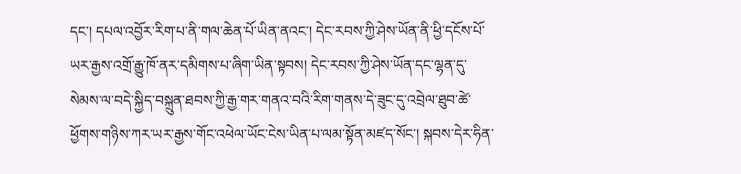དང་། དཔལ་འབྱོར་རིག་པ་ནི་གལ་ཆེན་པོ་ཡིན་ནའང་། དེང་རབས་ཀྱི་ཤེས་ཡོན་ནི་ཕྱི་དངོས་པོ་ཡར་རྒྱས་འགྲོ་རྒྱུ་ཁོ་ནར་དམིགས་པ་ཞིག་ཡིན་སྟབས། དེང་རབས་ཀྱི་ཤེས་ཡོན་དང་ལྷན་དུ་སེམས་ལ་བདེ་སྐྱིད་བསྐྲུན་ཐབས་ཀྱི་རྒྱ་གར་གནའ་བའི་རིག་གནས་དེ་ཟུང་དུ་འབྲེལ་ཐུབ་ཚེ་ཕྱོགས་གཉིས་ཀར་ཡར་རྒྱས་གོང་འཕེལ་ཡོང་ངེས་ཡིན་པ་ལམ་སྟོན་མཛད་སོང་། སྐབས་དེར་ཧིན་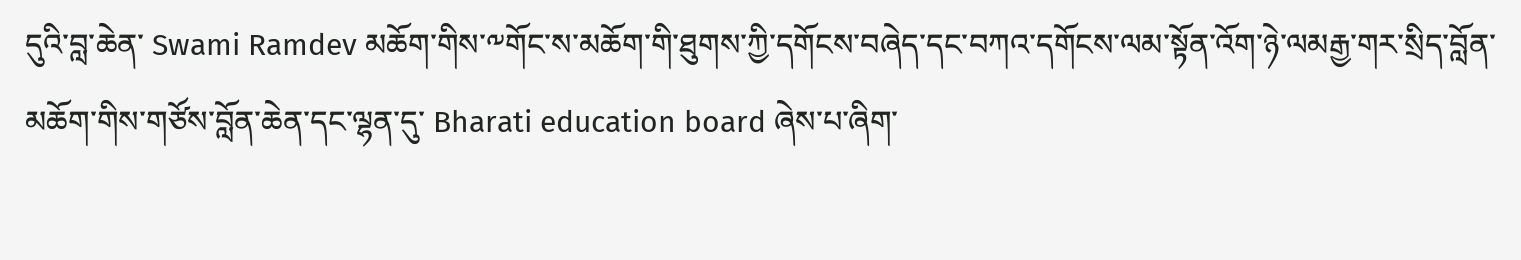དུའི་བླ་ཆེན་ Swami Ramdev མཆོག་གིས་༸གོང་ས་མཆོག་གི་ཐུགས་ཀྱི་དགོངས་བཞེད་དང་བཀའ་དགོངས་ལམ་སྟོན་འོག་ཉེ་ལམརྒྱ་གར་སྲིད་བློན་མཆོག་གིས་གཙོས་བློན་ཆེན་དང་ལྷན་དུ་ Bharati education board ཞེས་པ་ཞིག་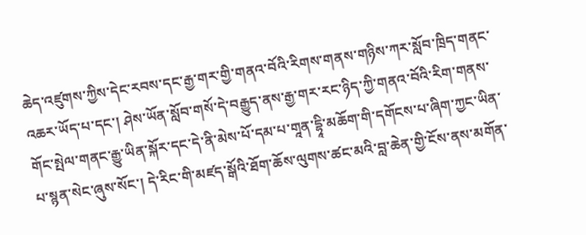ཆེད་འཛུགས་ཀྱིས་དེང་རབས་དང་རྒྱ་གར་གྱི་གནའ་བོའི་རིགས་གནས་གཉིས་ཀར་སློབ་ཁྲིད་གནང་འཆར་ཡོད་པ་དང་། ཤེས་ཡོན་སློབ་གསོ་དེ་བརྒྱུད་ནས་རྒྱ་གར་རང་ཉིད་ཀྱི་གནའ་བོའི་རིག་གནས་གོང་སྤེལ་གནང་རྒྱུ་ཡིན་སྐོར་དང་དེ་ནི་མེས་པོ་དམ་པ་གཱན་དྷཱི་མཆོག་གི་དགོངས་པ་ཞིག་ཀྱང་ཡིན་པ་སྙན་སེང་ཞུས་སོང་། དེ་རིང་གི་མཛད་སྒོའི་ཐོག་ཆོས་ལུགས་ཚང་མའི་བླ་ཆེན་གྱི་ངོས་ནས་མགོན་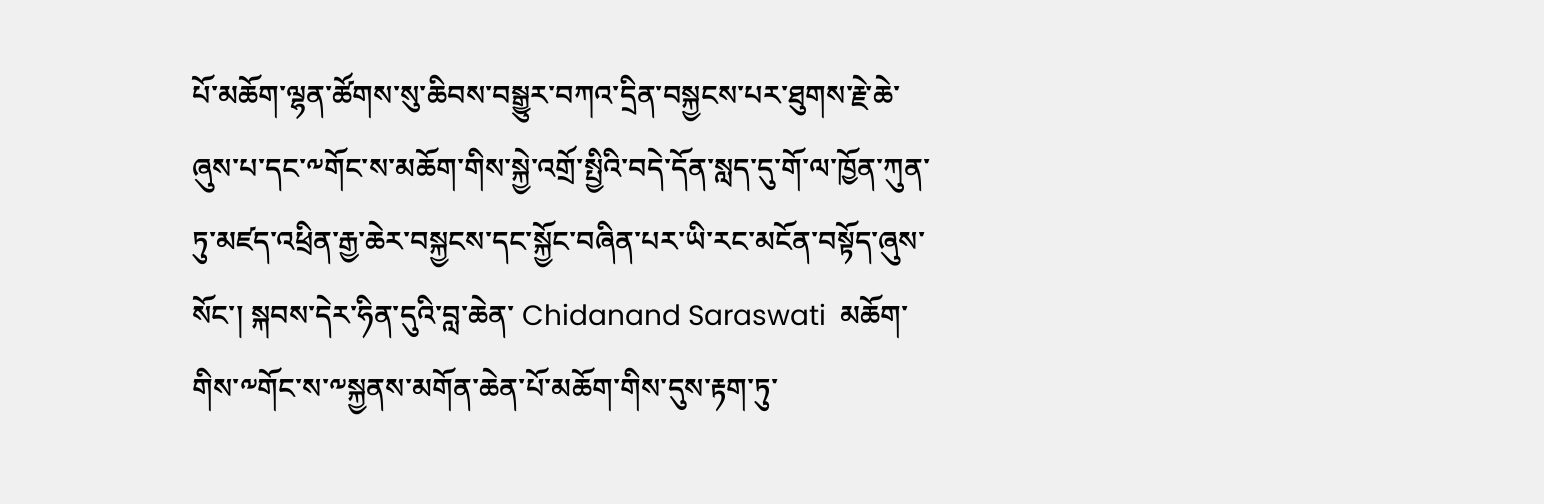པོ་མཆོག་ལྷན་ཚོགས་སུ་ཆིབས་བསྒྱུར་བཀའ་དྲིན་བསྐྱངས་པར་ཐུགས་རྗེ་ཆེ་ཞུས་པ་དང་༸གོང་ས་མཆོག་གིས་སྐྱེ་འགྲོ་སྤྱིའི་བདེ་དོན་སླད་དུ་གོ་ལ་ཁྱོན་ཀུན་ཏུ་མཛད་འཕྲིན་རྒྱ་ཆེར་བསྐྱངས་དང་སྐྱོང་བཞིན་པར་ཡི་རང་མངོན་བསྟོད་ཞུས་སོང་། སྐབས་དེར་ཧིན་དུའི་བླ་ཆེན་ Chidanand Saraswati  མཆོག་གིས་༸གོང་ས་༸སྐྱནས་མགོན་ཆེན་པོ་མཆོག་གིས་དུས་རྟག་ཏུ་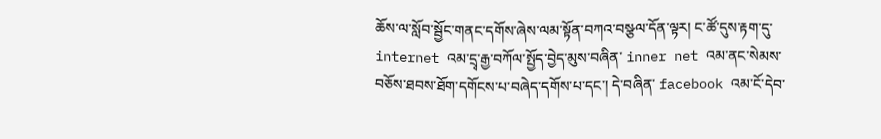ཆོས་ལ་སློབ་སྦྱོང་གནང་དགོས་ཞེས་ལམ་སྟོན་བཀའ་བསྩལ་དོན་ལྟར། ང་ཚོ་དུས་རྟག་དུ་ internet འམ་དྲྭ་རྒྱ་བཀོལ་སྤྱོད་བྱེད་མུས་བཞིན་ inner net འམ་ནང་སེམས་བཅོས་ཐབས་ཐོག་དགོངས་པ་བཞེད་དགོས་པ་དང་། དེ་བཞིན་ facebook འམ་ངོ་དེབ་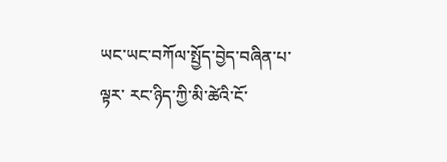ཡང་ཡང་བཀོལ་སྤྱོད་བྱེད་བཞིན་པ་ལྟར་ རང་ཉིད་ཀྱི་མི་ཚེའི་ངོ་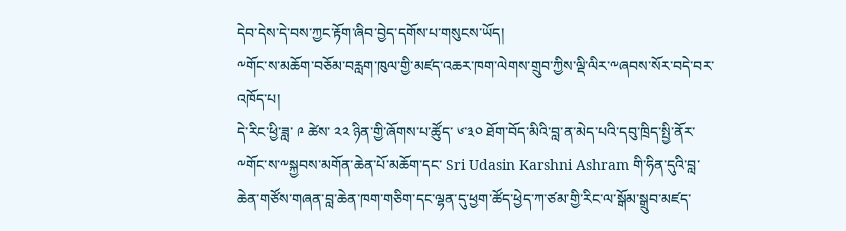དེབ་དེས་དེ་བས་ཀྱང་རྟོག་ཞིབ་བྱེད་དགོས་པ་གསུངས་ཡོད།
༸གོང་ས་མཆོག་བཅོམ་བརླག་ཁུལ་གྱི་མཛད་འཆར་ཁག་ལེགས་གྲུབ་ཀྱིས་ལྡི་ལིར་༸ཞབས་སོར་བདེ་བར་འཁོད་པ།
དེ་རིང་ཕྱི་ཟླ་ ༩ ཚེས་ ༢༢ ཉིན་གྱི་ཞོགས་པ་ཚོུད་ ༦་༣༠ ཐོག་བོད་མིའི་བླ་ན་མེད་པའི་དབུ་ཁྲིད་སྤྱི་ནོར་༸གོང་ས་༸སྐྱབས་མགོན་ཆེན་པོ་མཆོག་དང་ Sri Udasin Karshni Ashram གི་ཧིན་དུའི་བླ་ཆེན་གཙོས་གཞན་བླ་ཆེན་ཁག་གཅིག་དང་ལྷན་དུ་ཕྱག་ཚོད་ཕྱེད་ཀ་ཙམ་གྱི་རིང་ལ་སྒོམ་སྒྲུབ་མཛད་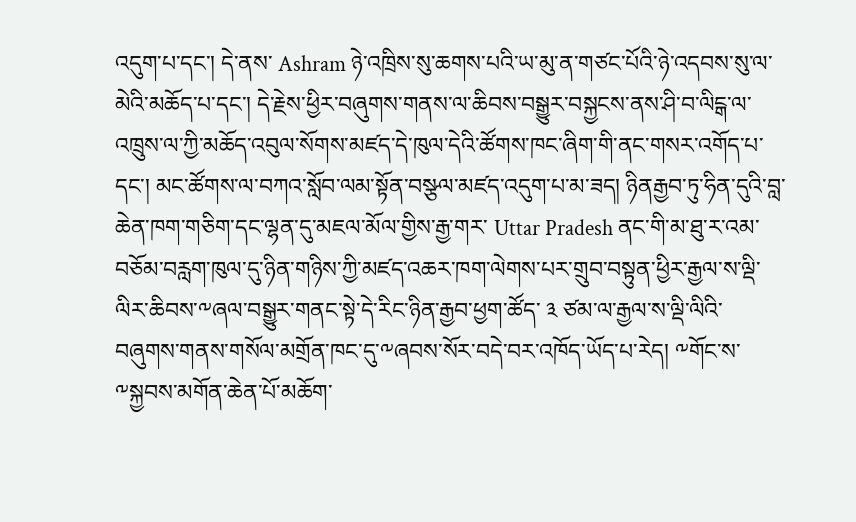འདུག་པ་དང་། དེ་ནས་ Ashram ཉེ་འཁྲིས་སུ་ཆགས་པའི་ཡ་མུ་ན་གཙང་པོའི་ཉེ་འདབས་སུ་ལ་མེའི་མཆོད་པ་དང་། དེ་རྗེས་ཕྱིར་བཞུགས་གནས་ལ་ཆིབས་བསྒྱུར་བསྐྱངས་ནས་ཤི་བ་ལིངྒ་ལ་འཁྲུས་ལ་ཀྱི་མཆོད་འབུལ་སོགས་མཛད་དེ་ཁུལ་དེའི་ཚོགས་ཁང་ཞིག་གི་ནང་གསར་འགོད་པ་དང་། མང་ཚོགས་ལ་བཀའ་སློབ་ལམ་སྟོན་བསྩལ་མཛད་འདུག་པ་མ་ཟད། ཉིནརྒྱབ་ཏུ་ཧིན་དུའི་བླ་ཆེན་ཁག་གཅིག་དང་ལྷན་དུ་མཇལ་མོལ་གྱིས་རྒྱ་གར་ Uttar Pradesh ནང་གི་མ་ཐུ་ར་འམ་བཅོམ་བརླག་ཁུལ་དུ་ཉིན་གཉིས་ཀྱི་མཛད་འཆར་ཁག་ལེགས་པར་གྲུབ་བསྟུན་ཕྱིར་རྒྱལ་ས་ལྡི་ལིར་ཆིབས་༸ཞལ་བསྒྱུར་གནང་སྟེ་དེ་རིང་ཉིན་རྒྱབ་ཕྱག་ཚོད་ ༣ ཙམ་ལ་རྒྱལ་ས་ལྡི་ལིའི་བཞུགས་གནས་གསོལ་མགྲོན་ཁང་དུ་༸ཞབས་སོར་བདེ་བར་འཁོད་ཡོད་པ་རེད། ༸གོང་ས་༸སྐྱབས་མགོན་ཆེན་པོ་མཆོག་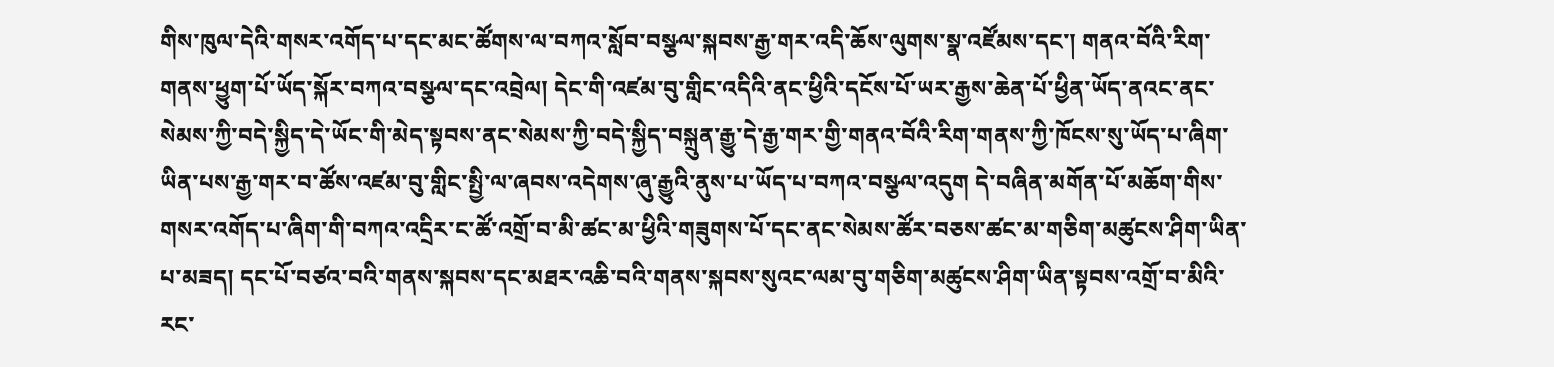གིས་ཁུལ་དེའི་གསར་འགོད་པ་དང་མང་ཚོགས་ལ་བཀའ་སློབ་བསྩལ་སྐབས་རྒྱ་གར་འདི་ཆོས་ལུགས་སྣ་འཛོམས་དང་། གནའ་བོའི་རིག་གནས་ཕྱུག་པོ་ཡོད་སྐོར་བཀའ་བསྩལ་དང་འབྲེལ། དེང་གི་འཛམ་བུ་གླིང་འདིའི་ནང་ཕྱིའི་དངོས་པོ་ཡར་རྒྱས་ཆེན་པོ་ཕྱིན་ཡོད་ནའང་ནང་སེམས་ཀྱི་བདེ་སྐྱིད་དེ་ཡོང་གི་མེད་སྟབས་ནང་སེམས་ཀྱི་བདེ་སྐྱིད་བསྐྲུན་རྒྱུ་དེ་རྒྱ་གར་གྱི་གནའ་བོའི་རིག་གནས་ཀྱི་ཁོངས་སུ་ཡོད་པ་ཞིག་ཡིན་པས་རྒྱ་གར་བ་ཚོས་འཛམ་བུ་གླིང་སྤྱི་ལ་ཞབས་འདེགས་ཞུ་རྒྱུའི་ནུས་པ་ཡོད་པ་བཀའ་བསྩལ་འདུག དེ་བཞིན་མགོན་པོ་མཆོག་གིས་གསར་འགོད་པ་ཞིག་གི་བཀའ་འདྲིར་ང་ཚོ་འགྲོ་བ་མི་ཚང་མ་ཕྱིའི་གཟུགས་པོ་དང་ནང་སེམས་ཚོར་བཅས་ཚང་མ་གཅིག་མཚུངས་ཤིག་ཡིན་པ་མཟད། དང་པོ་བཙའ་བའི་གནས་སྐབས་དང་མཐར་འཆི་བའི་གནས་སྐབས་སུའང་ལམ་བུ་གཅིག་མཚུངས་ཤིག་ཡིན་སྟབས་འགྲོ་བ་མིའི་རང་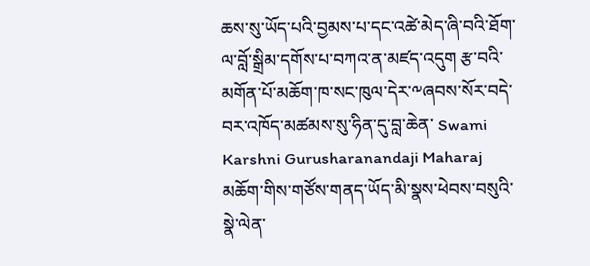ཆས་སུ་ཡོད་པའི་བྱམས་པ་དང་འཚེ་མེད་ཞི་བའི་ཐོག་ལ་བློ་སྒྲིམ་དགོས་པ་བཀའ་ན་མཛད་འདུག རྩ་བའི་མགོན་པོ་མཆོག་ཁ་སང་ཁུལ་དེར་༸ཞབས་སོར་བདེ་བར་འཁོད་མཚམས་སུ་ཧིན་དུ་བླ་ཆེན་ Swami Karshni Gurusharanandaji Maharaj མཆོག་གིས་གཙོས་གནད་ཡོད་མི་སྣས་ཕེབས་བསུའི་སྣེ་ལེན་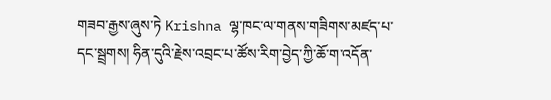གཟབ་རྒྱས་ཞུས་ཏེ Krishna ལྷ་ཁང་ལ་གནས་གཟིགས་མཛད་པ་དང་སྦྲགས། ཧིན་དུའི་རྗེས་འབྲང་པ་ཚོས་རིག་བྱེད་ཀྱི་ཆོ་ག་འདོན་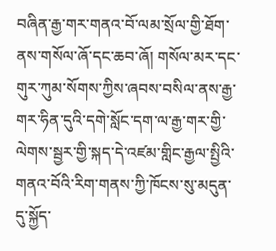བཞིན་རྒྱ་གར་གནའ་བོ་ལམ་སྲོལ་གྱི་ཐོག་ནས་གསོལ་ཞོ་དང་ཆབ་ཞོ། གསོལ་མར་དང་གུར་ཀུམ་སོགས་ཀྱིས་ཞབས་བསིལ་ནས་རྒྱ་གར་ཧིན་དུའི་དགེ་སློང་དག་ལ་རྒྱ་གར་གྱི་ལེགས་སྦྱར་གྱི་སྐད་དེ་འཛམ་གླིང་རྒྱལ་སྤྱིའི་གནའ་བོའི་རིག་གནས་ཀྱི་ཁོངས་སུ་མདུན་དུ་སྐྱོད་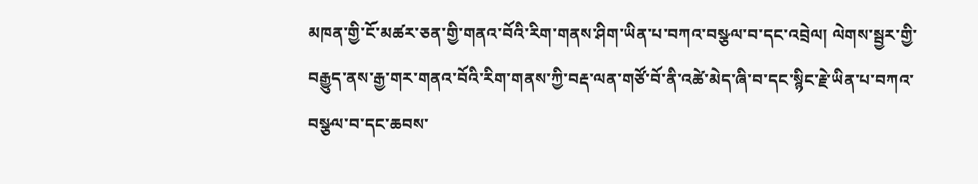མཁན་གྱི་ངོ་མཚར་ཅན་གྱི་གནའ་བོའི་རིག་གནས་ཤིག་ཡིན་པ་བཀའ་བསྩལ་བ་དང་འབྲེལ། ལེགས་སྦྱར་གྱི་བརྒྱུད་ནས་རྒྱ་གར་གནའ་བོའི་རིག་གནས་ཀྱི་བརྡ་ལན་གཙོ་བོ་ནི་འཚེ་མེད་ཞི་བ་དང་སྙིང་རྗེ་ཡིན་པ་བཀའ་བསྩལ་བ་དང་ཆབས་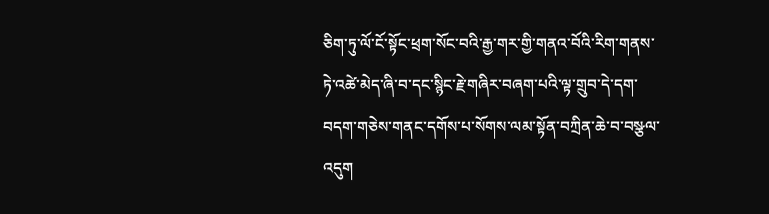ཅིག་ཏུ་ལོ་ངོ་སྟོང་ཕྲག་སོང་བའི་རྒྱ་གར་གྱི་གནའ་བོའི་རིག་གནས་ཏེ་འཚེ་མེད་ཞི་བ་དང་སྙིང་རྗེ་གཞིར་བཞག་པའི་ལྟ་གྲུབ་དེ་དག་བདག་གཅེས་གནང་དགོས་པ་སོགས་ལམ་སྟོན་བཀྲིན་ཆེ་བ་བསྩལ་འདུག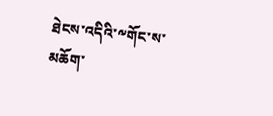ཐེངས་འདིའི་༸གོང་ས་མཆོག་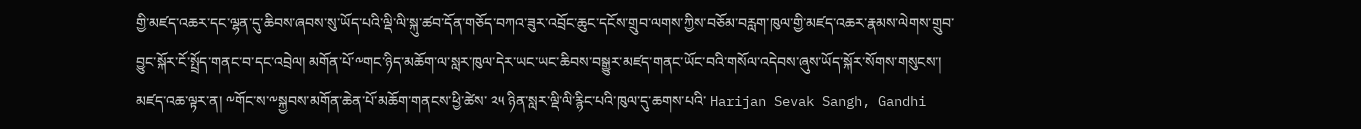གྱི་མཛད་འཆར་དང་ལྷན་དུ་ཆིབས་ཞབས་སུ་ཡོད་པའི་ལྡི་ལི་སྐུ་ཚབ་དོན་གཅོད་བཀའ་ཟུར་འབྲོང་ཆུང་དངོས་གྲུབ་ལགས་ཀྱིས་བཅོམ་བརླག་ཁུལ་གྱི་མཛད་འཆར་རྣམས་ལེགས་གྲུབ་བྱུང་སྐོར་ངོ་སྤྲོད་གནང་བ་དང་འབྲེལ། མགོན་པོ་༸གང་ཉིད་མཆོག་ལ་སླར་ཁུལ་དེར་ཡང་ཡང་ཆིབས་བསྒྱུར་མཛད་གནང་ཡོང་བའི་གསོལ་འདེབས་ཞུས་ཡོད་སྐོར་སོགས་གསུངས་། མཛད་འཆ་ལྟར་ན། ༸གོང་ས་༸སྐྱབས་མགོན་ཆེན་པོ་མཆོག་གནངས་ཕྱི་ཚེས་ ༢༥ ཉིན་སླར་ལྡི་ལི་རྙིང་པའི་ཁུལ་དུ་ཆགས་པའི་ Harijan Sevak Sangh, Gandhi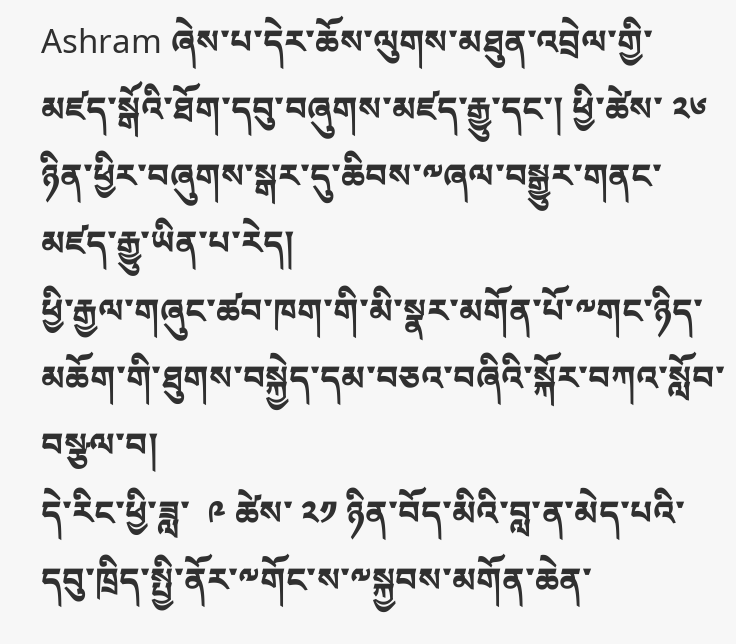Ashram ཞེས་པ་དེར་ཆོས་ལུགས་མཐུན་འབྲེལ་གྱི་མཛད་སྒོའི་ཐོག་དབུ་བཞུགས་མཛད་རྒྱུ་དང་། ཕྱི་ཚེས་ ༢༦ ཉིན་ཕྱིར་བཞུགས་སྒར་དུ་ཆིབས་༸ཞལ་བསྒྱུར་གནང་མཛད་རྒྱུ་ཡིན་པ་རེད།
ཕྱི་རྒྱལ་གཞུང་ཚབ་ཁག་གི་མི་སྣར་མགོན་པོ་༸གང་ཉིད་མཆོག་གི་ཐུགས་བསྐྱེད་དམ་བཅའ་བཞིའི་སྐོར་བཀའ་སློབ་བསྩལ་བ།
དེ་རིང་ཕྱི་ཟླ་  ༩ ཚེས་ ༢༡ ཉིན་བོད་མིའི་བླ་ན་མེད་པའི་དབུ་ཁྲིད་སྤྱི་ནོར་༸གོང་ས་༸སྐྱབས་མགོན་ཆེན་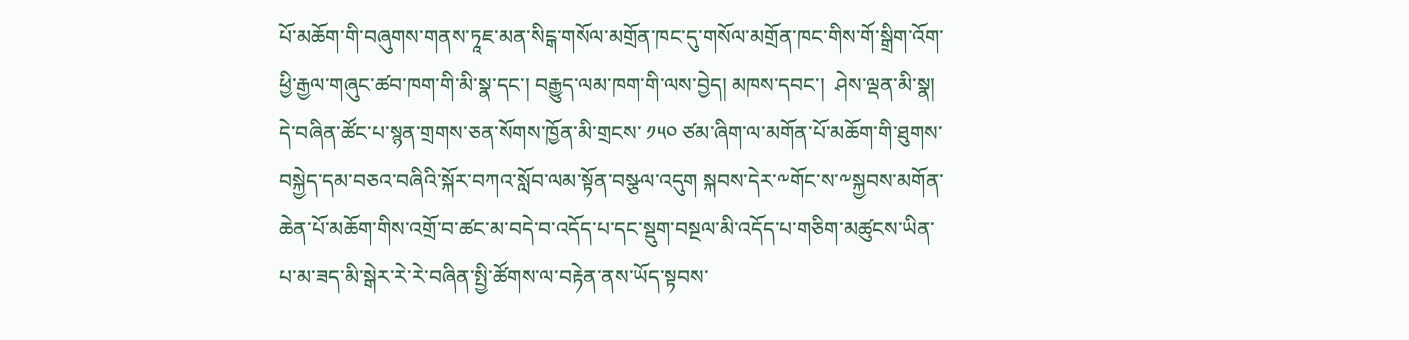པོ་མཆོག་གི་བཞུགས་གནས་ཏཱཇ་མན་སིངྒ་གསོལ་མགྲོན་ཁང་དུ་གསོལ་མགྲོན་ཁང་གིས་གོ་སྒྲིག་འོག་ཕྱི་རྒྱལ་གཞུང་ཚབ་ཁག་གི་མི་སྣ་དང་། བརྒྱུད་ལམ་ཁག་གི་ལས་བྱེད། མཁས་དབང་།  ཤེས་ལྡན་མི་སྣ། དེ་བཞིན་ཚོང་པ་སྙན་གྲགས་ཅན་སོགས་ཁྱོན་མི་གྲངས་ ༡༥༠ ཙམ་ཞིག་ལ་མགོན་པོ་མཆོག་གི་ཐུགས་བསྐྱེད་དམ་བཅའ་བཞིའི་སྐོར་བཀའ་སློབ་ལམ་སྟོན་བསྩལ་འདུག སྐབས་དེར་༸གོང་ས་༸སྐྱབས་མགོན་ཆེན་པོ་མཆོག་གིས་འགྲོ་བ་ཚང་མ་བདེ་བ་འདོད་པ་དང་སྡུག་བསྔལ་མི་འདོད་པ་གཅིག་མཚུངས་ཡིན་པ་མ་ཟད་མི་སྒེར་རེ་རེ་བཞིན་སྤྱི་ཚོགས་ལ་བརྟེན་ནས་ཡོད་སྟབས་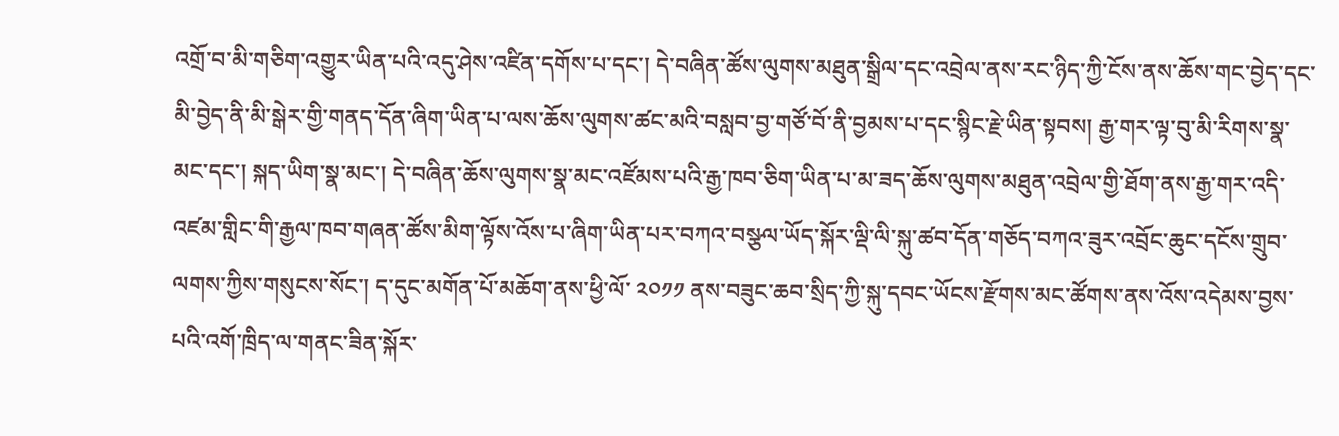འགྲོ་བ་མི་གཅིག་འགྱུར་ཡིན་པའི་འདུ་ཤེས་འཛིན་དགོས་པ་དང་། དེ་བཞིན་ཚོས་ལུགས་མཐུན་སྒྲིལ་དང་འབྲེལ་ནས་རང་ཉིད་ཀྱི་ངོས་ནས་ཆོས་གང་བྱེད་དང་མི་བྱེད་ནི་མི་སྒེར་གྱི་གནད་དོན་ཞིག་ཡིན་པ་ལས་ཆོས་ལུགས་ཚང་མའི་བསླབ་བྱ་གཙོ་བོ་ནི་བྱམས་པ་དང་སྙིང་རྗེ་ཡིན་སྟབས། རྒྱ་གར་ལྟ་བུ་མི་རིགས་སྣ་མང་དང་། སྐད་ཡིག་སྣ་མང་། དེ་བཞིན་ཆོས་ལུགས་སྣ་མང་འཛོམས་པའི་རྒྱ་ཁབ་ཅིག་ཡིན་པ་མ་ཟད་ཆོས་ལུགས་མཐུན་འབྲེལ་གྱི་ཐོག་ནས་རྒྱ་གར་འདི་འཛམ་གླིང་གི་རྒྱལ་ཁབ་གཞན་ཚོས་མིག་ལྟོས་འོས་པ་ཞིག་ཡིན་པར་བཀའ་བསྩལ་ཡོད་སྐོར་ལྡི་ལི་སྐུ་ཚབ་དོན་གཅོད་བཀའ་ཟུར་འབྲོང་ཆུང་དངོས་གྲུབ་ལགས་ཀྱིས་གསུངས་སོང་། ད་དུང་མགོན་པོ་མཆོག་ནས་ཕྱི་ལོ་ ༢༠༡༡ ནས་བཟུང་ཆབ་སྲིད་ཀྱི་སྐུ་དབང་ཡོངས་རྫོགས་མང་ཚོགས་ནས་འོས་འདེམས་བྱས་པའི་འགོ་ཁྲིད་ལ་གནང་ཟིན་སྐོར་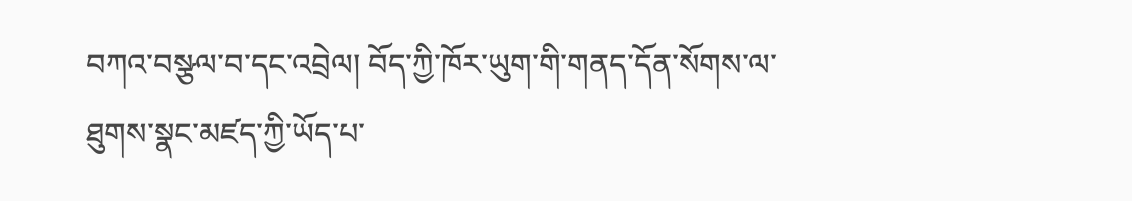བཀའ་བསྩལ་བ་དང་འབྲེལ། བོད་ཀྱི་ཁོར་ཡུག་གི་གནད་དོན་སོགས་ལ་ཐུགས་སྣང་མཛད་ཀྱི་ཡོད་པ་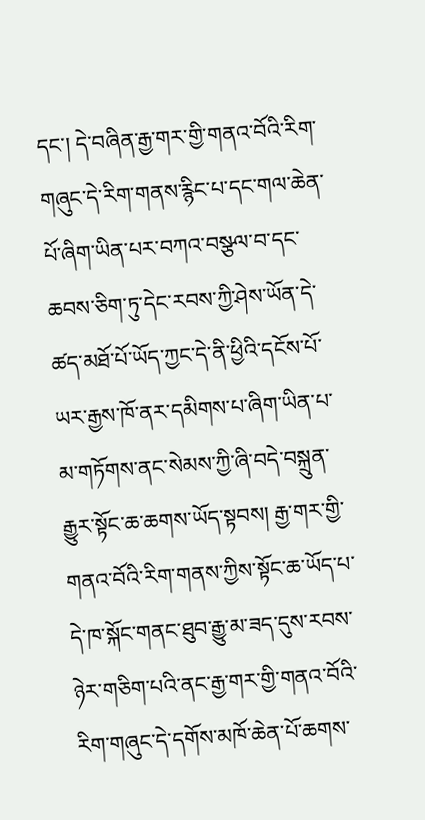དང་། དེ་བཞིན་རྒྱ་གར་གྱི་གནའ་བོའི་རིག་གཞུང་དེ་རིག་གནས་རྙིང་པ་དང་གལ་ཆེན་པོ་ཞིག་ཡིན་པར་བཀའ་བསྩལ་བ་དང་ཆབས་ཅིག་ཏུ་དེང་རབས་ཀྱི་ཤེས་ཡོན་དེ་ཚད་མཐོ་པོ་ཡོད་ཀྱང་དེ་ནི་ཕྱིའི་དངོས་པོ་ཡར་རྒྱས་ཁོ་ནར་དམིགས་པ་ཞིག་ཡིན་པ་མ་གཏོགས་ནང་སེམས་ཀྱི་ཞི་བདེ་བསྐྲུན་རྒྱུར་སྟོང་ཆ་ཆགས་ཡོད་སྟབས། རྒྱ་གར་གྱི་གནའ་བོའི་རིག་གནས་ཀྱིས་སྟོང་ཆ་ཡོད་པ་དེ་ཁ་སྐོང་གནང་ཐུབ་རྒྱུ་མ་ཟད་དུས་རབས་ཉེར་གཅིག་པའི་ནང་རྒྱ་གར་གྱི་གནའ་བོའི་རིག་གཞུང་དེ་དགོས་མཁོ་ཆེན་པོ་ཆགས་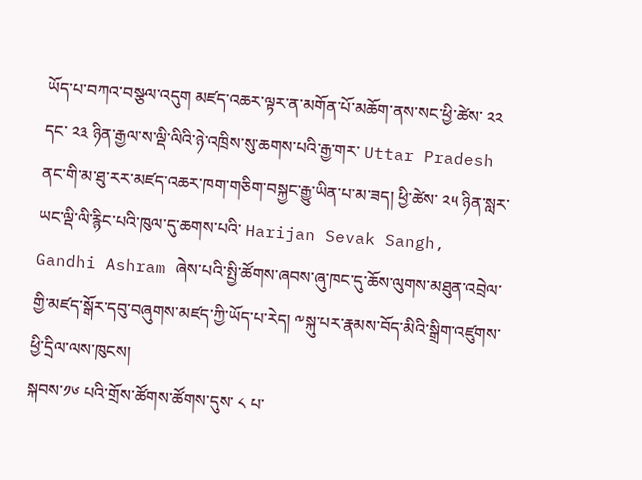ཡོད་པ་བཀའ་བསྩལ་འདུག མཛད་འཆར་ལྟར་ན་མགོན་པོ་མཆོག་ནས་སང་ཕྱི་ཚེས་ ༢༢ དང་ ༢༣ ཉིན་རྒྱལ་ས་ལྡི་ལིའི་ཉེ་འཁྲིས་སུ་ཆགས་པའི་རྒྱ་གར་ Uttar Pradesh ནང་གི་མ་ཐུ་རར་མཛད་འཆར་ཁག་གཅིག་བསྐྱང་རྒྱུ་ཡིན་པ་མ་ཟད། ཕྱི་ཚེས་ ༢༥ ཉིན་སླར་ཡང་ལྡི་ལི་རྙིང་པའི་ཁུལ་དུ་ཆགས་པའི་ Harijan Sevak Sangh, Gandhi Ashram ཞེས་པའི་སྤྱི་ཚོགས་ཞབས་ཞུ་ཁང་དུ་ཆོས་ལུགས་མཐུན་འབྲེལ་གྱི་མཛད་སྒོར་དབུ་བཞུགས་མཛད་ཀྱི་ཡོད་པ་རེད། ༸སྐུ་པར་རྣམས་བོད་མིའི་སྒྲིག་འཛུགས་ཕྱི་དྲིལ་ལས་ཁུངས།
སྐབས་༡༦ པའི་གྲོས་ཚོགས་ཚོགས་དུས་ ༨ པ་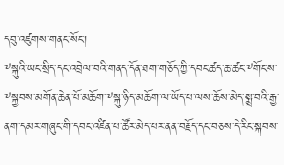དབུ་འཛུགས་གནང་སོང་།
༸སྐུའི་ཡང་སྲིད་དང་འབྲེལ་བའི་གནད་དོན་ཐག་གཅོད་ཀྱི་དབང་ཚད་ཆ་ཚང་༸གོང་ས་༸སྐྱབས་མགོན་ཆེན་པོ་མཆོག་༸སྐུ་ཉིད་མཆོག་ལ་ཡོད་པ་ལས་ཆོས་མེད་སྨྲ་བའི་རྒྱ་ནག་དམར་གཞུང་གི་དབང་འཛིན་པ་ཚོར་མེད་པར་ནན་བརྗོད་དང་བཅས་དེ་རིང་སྐབས་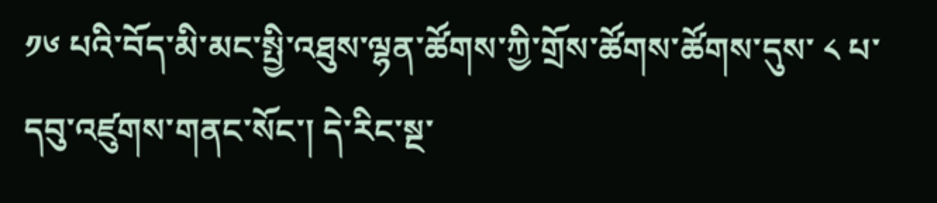༡༦ པའི་བོད་མི་མང་སྤྱི་འཐུས་ལྷན་ཚོགས་ཀྱི་གྲོས་ཚོགས་ཚོགས་དུས་ ༨ པ་དབུ་འཛུགས་གནང་སོང་། དེ་རིང་སྔ་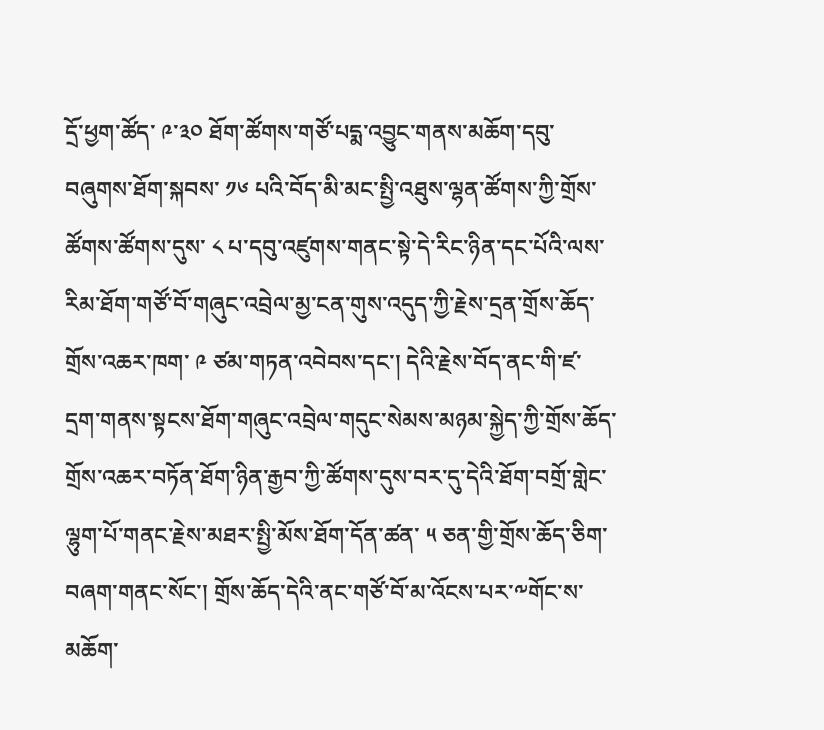དྲོ་ཕྱག་ཚོད་ ༩་༣༠ ཐོག་ཚོགས་གཙོ་པདྨ་འབྱུང་གནས་མཆོག་དབུ་བཞུགས་ཐོག་སྐབས་ ༡༦ པའི་བོད་མི་མང་སྤྱི་འཐུས་ལྷན་ཚོགས་ཀྱི་གྲོས་ཚོགས་ཚོགས་དུས་ ༨ པ་དབུ་འཛུགས་གནང་སྟེ་དེ་རིང་ཉིན་དང་པོའི་ལས་རིམ་ཐོག་གཙོ་བོ་གཞུང་འབྲེལ་མྱ་ངན་གུས་འདུད་ཀྱི་རྗེས་དྲན་གྲོས་ཆོད་གྲོས་འཆར་ཁག་ ༩ ཙམ་གཏན་འབེབས་དང་། དེའི་རྗེས་བོད་ནང་གི་ཛ་དྲག་གནས་སྟངས་ཐོག་གཞུང་འབྲེལ་གདུང་སེམས་མཉམ་སྐྱེད་ཀྱི་གྲོས་ཆོད་གྲོས་འཆར་བཏོན་ཐོག་ཉིན་རྒྱབ་ཀྱི་ཚོགས་དུས་བར་དུ་དེའི་ཐོག་བགྲོ་གླེང་ལྷུག་པོ་གནང་རྗེས་མཐར་སྤྱི་མོས་ཐོག་དོན་ཚན་ ༥ ཅན་གྱི་གྲོས་ཆོད་ཅིག་བཞག་གནང་སོང་། གྲོས་ཆོད་དེའི་ནང་གཙོ་བོ་མ་འོངས་པར་༸གོང་ས་མཆོག་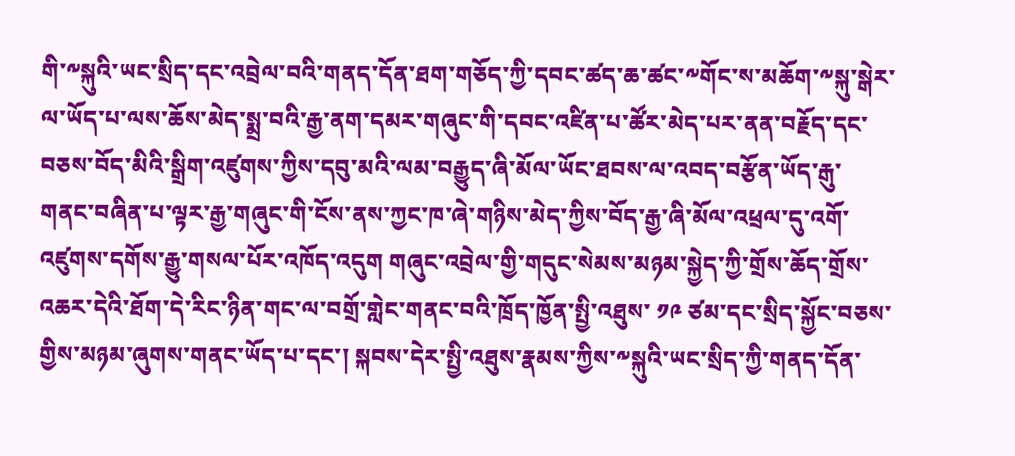གི་༸སྐུའི་ཡང་སྲིད་དང་འབྲེལ་བའི་གནད་དོན་ཐག་གཅོད་ཀྱི་དབང་ཚད་ཆ་ཚང་༸གོང་ས་མཆོག་༸སྐུ་སྒེར་ལ་ཡོད་པ་ལས་ཆོས་མེད་སྨྲ་བའི་རྒྱ་ནག་དམར་གཞུང་གི་དབང་འཛིན་པ་ཚོར་མེད་པར་ནན་བརྗོད་དང་བཅས་བོད་མིའི་སྒྲིག་འཛུགས་ཀྱིས་དབུ་མའི་ལམ་བརྒྱུད་ཞི་མོལ་ཡོང་ཐབས་ལ་འབད་བརྩོན་ཡོད་རྒུ་གནང་བཞིན་པ་ལྟར་རྒྱ་གཞུང་གི་ངོས་ནས་ཀྱང་ཁ་ཞེ་གཉིས་མེད་ཀྱིས་བོད་རྒྱ་ཞི་མོལ་འཕྲལ་དུ་འགོ་འཛུགས་དགོས་རྒྱུ་གསལ་པོར་འཁོད་འདུག གཞུང་འབྲེལ་གྱི་གདུང་སེམས་མཉམ་སྐྱེད་ཀྱི་གྲོས་ཆོད་གྲོས་འཆར་དེའི་ཐོག་དེ་རིང་ཉིན་གང་ལ་བགྲོ་གླེང་གནང་བའི་ཁྲོད་ཁྱོན་སྤྱི་འཐུས་ ༡༩ ཙམ་དང་སྲིད་སྐྱོང་བཅས་གྱིས་མཉམ་ཞུགས་གནང་ཡོད་པ་དང་། སྐབས་དེར་སྤྱི་འཐུས་རྣམས་ཀྱིས་༸སྐུའི་ཡང་སྲིད་ཀྱི་གནད་དོན་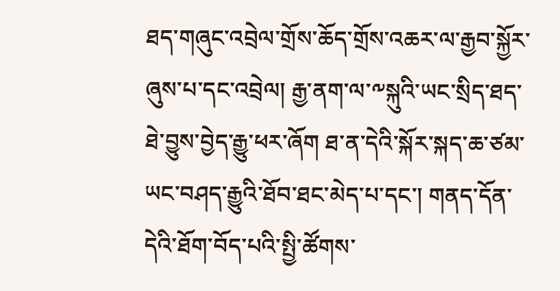ཐད་གཞུང་འབྲེལ་གྲོས་ཆོད་གྲོས་འཆར་ལ་རྒྱབ་སྐྱོར་ཞུས་པ་དང་འབྲེལ། རྒྱ་ནག་ལ་༸སྐུའི་ཡང་སྲིད་ཐད་ཐེ་བྱུས་བྱེད་རྒྱུ་ཕར་ཞོག ཐ་ན་དེའི་སྐོར་སྐད་ཆ་ཙམ་ཡང་བཤད་རྒྱུའི་ཐོབ་ཐང་མེད་པ་དང་། གནད་དོན་དེའི་ཐོག་བོད་པའི་སྤྱི་ཚོགས་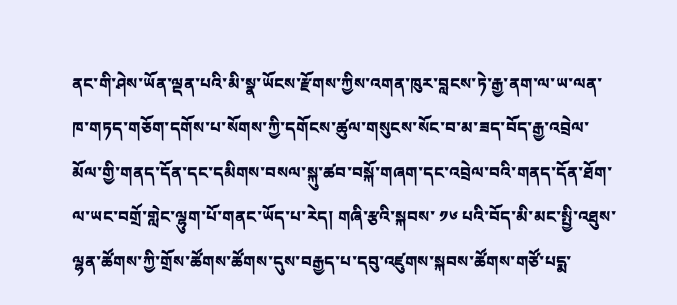ནང་གི་ཤེས་ཡོན་ལྡན་པའི་མི་སྣ་ཡོངས་རྫོགས་ཀྱིས་འགན་ཁུར་བླངས་ཏེ་རྒྱ་ནག་ལ་ཡ་ལན་ཁ་གཏད་གཅོག་དགོས་པ་སོགས་ཀྱི་དགོངས་ཚུལ་གསུངས་སོང་བ་མ་ཟད་བོད་རྒྱ་འབྲེལ་མོལ་གྱི་གནད་དོན་དང་དམིགས་བསལ་སྐུ་ཚབ་བསྐོ་གཞག་དང་འབྲེལ་བའི་གནད་དོན་ཐོག་ལ་ཡང་བགྲོ་གླེང་ལྷུག་པོ་གནང་ཡོད་པ་རེད། གཞི་རྩའི་སྐབས་ ༡༦ པའི་བོད་མི་མང་སྤྱི་འཐུས་ལྷན་ཚོགས་ཀྱི་གྲོས་ཚོགས་ཚོགས་དུས་བརྒྱད་པ་དབུ་འཛུགས་སྐབས་ཚོགས་གཙོ་པདྨ་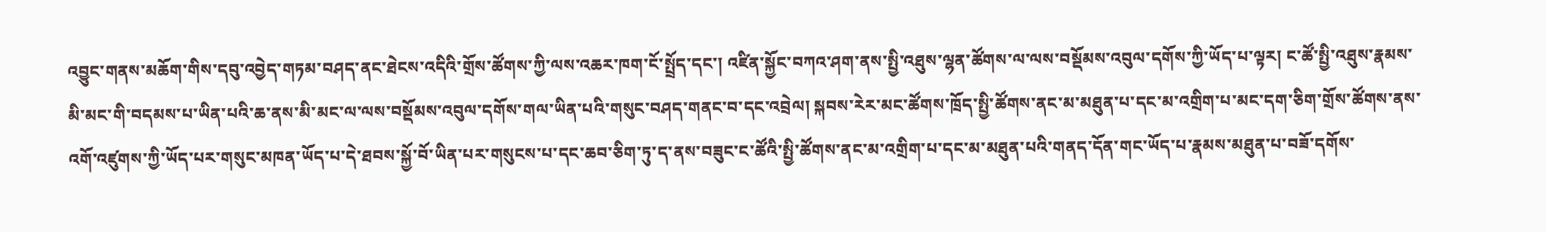འབྱུང་གནས་མཆོག་གིས་དབུ་འབྱེད་གཏམ་བཤད་ནང་ཐེངས་འདིའི་གྲོས་ཚོགས་ཀྱི་ལས་འཆར་ཁག་ངོ་སྤྲོད་དང་། འཛིན་སྐྱོང་བཀའ་ཤག་ནས་སྤྱི་འཐུས་ལྷན་ཚོགས་ལ་ལས་བསྡོམས་འབུལ་དགོས་ཀྱི་ཡོད་པ་ལྟར། ང་ཚོ་སྤྱི་འཐུས་རྣམས་མི་མང་གི་བདམས་པ་ཡིན་པའི་ཆ་ནས་མི་མང་ལ་ལས་བསྡོམས་འབུལ་དགོས་གལ་ཡིན་པའི་གསུང་བཤད་གནང་བ་དང་འབྲེལ། སྐབས་རེར་མང་ཚོགས་ཁྲོད་སྤྱི་ཚོགས་ནང་མ་མཐུན་པ་དང་མ་འགྲིག་པ་མང་དག་ཅིག་གྲོས་ཚོགས་ནས་འགོ་འཛུགས་ཀྱི་ཡོད་པར་གསུང་མཁན་ཡོད་པ་དེ་ཐབས་སྐྱོ་བོ་ཡིན་པར་གསུངས་པ་དང་ཆབ་ཅིག་ཏུ་ད་ནས་བཟུང་ང་ཚོའི་སྤྱི་ཚོགས་ནང་མ་འགྲིག་པ་དང་མ་མཐུན་པའི་གནད་དོན་གང་ཡོད་པ་རྣམས་མཐུན་པ་བཟོ་དགོས་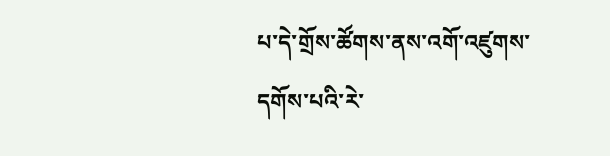པ་དེ་གྲོས་ཚོགས་ནས་འགོ་འཛུགས་དགོས་པའི་རེ་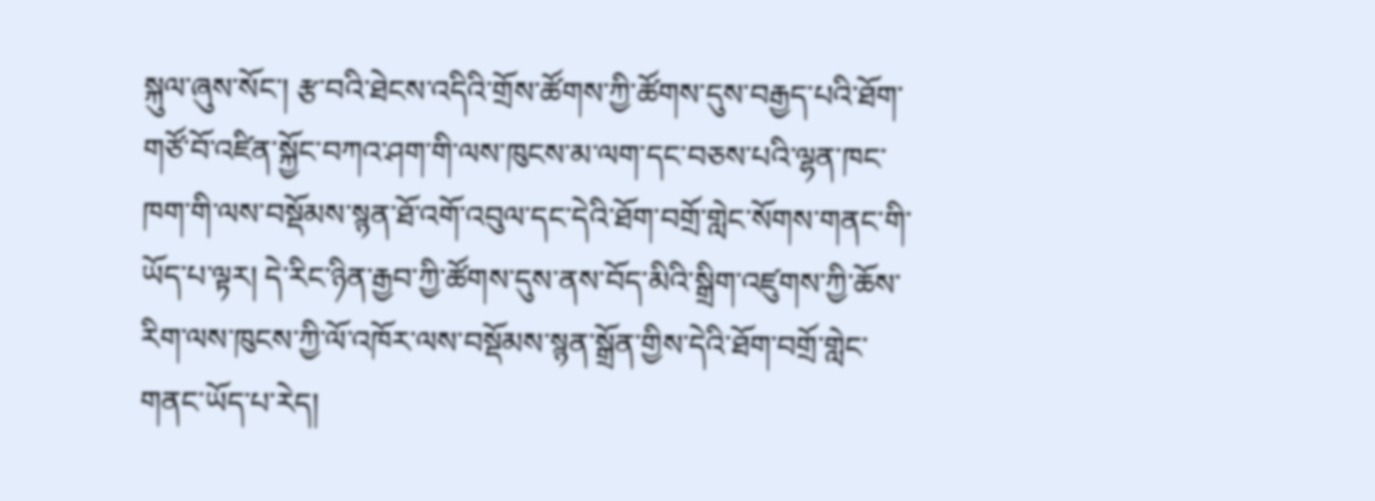སྐུལ་ཞུས་སོང་། རྩ་བའི་ཐེངས་འདིའི་གྲོས་ཚོགས་ཀྱི་ཚོགས་དུས་བརྒྱད་པའི་ཐོག་གཙོ་བོ་འཛིན་སྐྱོང་བཀའ་ཤག་གི་ལས་ཁུངས་མ་ལག་དང་བཅས་པའི་ལྷན་ཁང་ཁག་གི་ལས་བསྡོམས་སྙན་ཐོ་འགོ་འབུལ་དང་དེའི་ཐོག་བགྲོ་གླེང་སོགས་གནང་གི་ཡོད་པ་ལྟར། དེ་རིང་ཉིན་རྒྱབ་ཀྱི་ཚོགས་དུས་ནས་བོད་མིའི་སྒྲིག་འཛུགས་ཀྱི་ཆོས་རིག་ལས་ཁུངས་ཀྱི་ལོ་འཁོར་ལས་བསྡོམས་སྙན་སྒྲོན་གྱིས་དེའི་ཐོག་བགྲོ་གླེང་གནང་ཡོད་པ་རེད།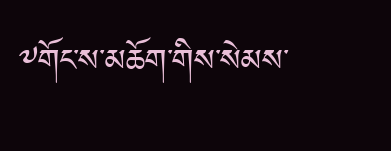༸གོང་ས་མཆོག་གིས་སེམས་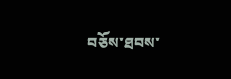བཅོས་ཐབས་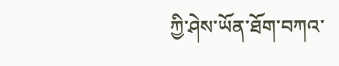ཀྱི་ཤེས་ཡོན་ཐོག་བཀའ་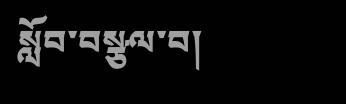སློབ་བསྩལ་བ།